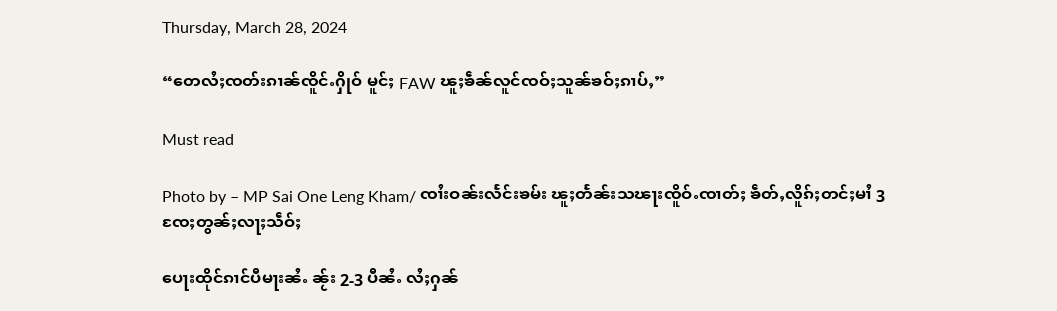Thursday, March 28, 2024

“တေလႆႈၸတ်းၵၢၼ်ၸိူင်ႉႁိုဝ် မူင်ႈ FAW ၽူႈၶဵၼ်လူင်ၸဝ်ႈသူၼ်ၶဝ်ႈၵၢပ်ႇ”

Must read

Photo by – MP Sai One Leng Kham/ ၸၢႆးဝၼ်းလႅင်းၶမ်း ၽူႈတႅၼ်းသၽႃးၸိူဝ်ႉၸၢတ်ႈ ၶဵတ်ႇလိူၵ်ႈတင်ႈမၢႆ 3 ၸႄႈတွၼ်ႈလႃႈသဵဝ်ႈ

ပေႃးထိုင်ၵၢင်ပီမႃးၼႆႉ ၼႂ်း 2-3 ပီၼႆႉ လႆႈႁၼ်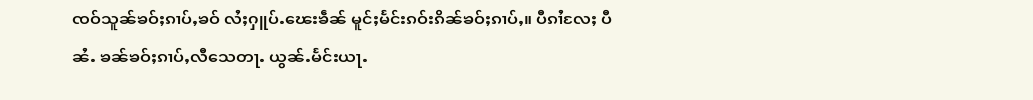ၸဝ်သူၼ်ၶဝ်ႈၵၢပ်ႇၶဝ် လႆႈႁူပ်ႉၽေးၶဵၼ် မူင်ႈမႅင်းၵဝ်းၵိၼ်ၶဝ်ႈၵၢပ်ႇ။ ပီၵၢႆလႄႈ ပီၼႆႉ ၶၼ်ၶဝ်ႈၵၢပ်ႇလီသေတႃႉ ယွၼ်ႉမႅင်းယႃႉ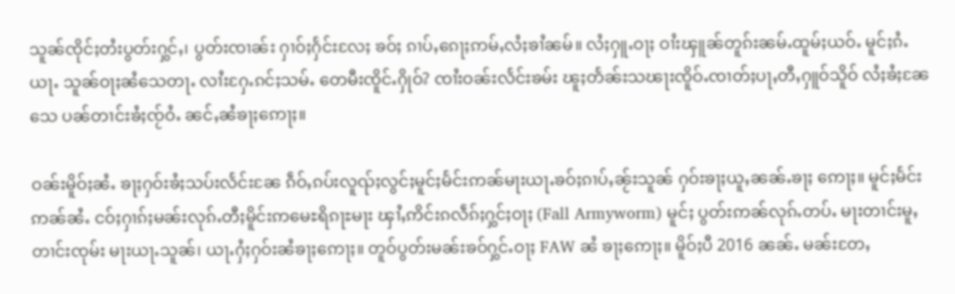သူၼ်ၸိုင်ႈတႆးပွတ်းႁွင်ႇ၊ ပွတ်းၸၢၼ်း ႁၢဝ်ႈႁႅင်းလႄႈ ၶဝ်ႈ ၵၢပ်ႇၵေႃႈဢမ်ႇလႆႈၶၢႆၼမ်။ လႆႈႁူႉဝႃႈ ဝၢႆးၾူၼ်တူၵ်းၼမ်ႉထူမ်ႈယဝ်ႉ မူင်ႈၵႆႉယႃႉ သူၼ်ဝႃႈၼႆသေတႃႉ လၢႆးႁႄႉၵင်ႈသမ်ႉ တေမီးၸိူင်ႉႁိုဝ်? ၸၢႆးဝၼ်းလႅင်းၶမ်း ၽူႈတႅၼ်းသၽႃးၸိူဝ်ႉၸၢတ်ႈပႃႇတီႇႁူဝ်သိူဝ် လႆႈၶႆႈၼႄသေ ပၼ်တၢင်းၶႆႈၸႂ်ဝႆႉ ၼင်ႇၼႆၶႃႈဢေႃႈ။

ဝၼ်းမိူဝ်ႈၼႆႉ ၶႃႈႁဝ်းၶႆႈသပ်းလႅင်းၼႄ ၵဵဝ်ႇၵပ်းလူၺ်ႈလွင်ႈမူင်ႈမႅင်းဢၼ်မႃးယႃႉၶဝ်ႈၵၢပ်ႇၼႂ်းသူၼ် ႁဝ်းၶႃႈယူႇၼၼ်ႉၶႃႈ ဢေႃႈ။ မူင်ႈမႅင်း ဢၼ်ၼႆႉ ငဝ်ႈႁၢၵ်ႈမၼ်းလုၵ်ႉတီႈမိူင်းဢမေႊရိၵႃႊမႃး ၾၢႆႇဢိင်းၵလဵၵ်ႈႁွင်ႈဝႃႈ (Fall Armyworm) မူင်ႈ ပွတ်းဢၼ်လုၵ်ႉတပ်ႉ မႃးတၢင်းမူႇတၢင်းၸုမ်း မႃးယႃႉသူၼ်၊ ယႃႉႁႆႈႁဝ်းၼႆၶႃႈဢေႃႈ။ တူဝ်ပွတ်းမၼ်းၶဝ်ႁွင်ႉဝႃႈ FAW ၼႆ ၶႃႈဢေႃႈ။ မိူဝ်ႈပီ 2016 ၼၼ်ႉ မၼ်းတႄႇ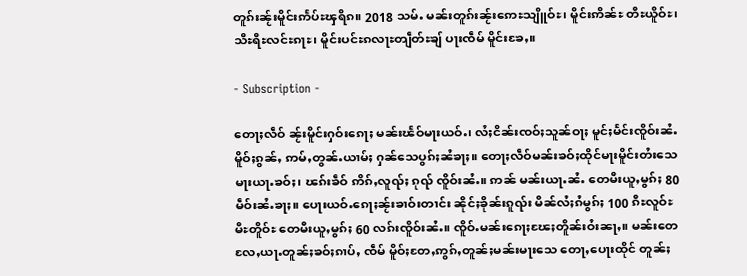တူၵ်းၼႂ်းမိူင်းဢႅပ်ႊၾရိၵ။ 2018 သမ်ႉ မၼ်းတူၵ်းၼႂ်းဢေႊသျိူဝ်ႊ၊ မိူင်းဢိၼ်ႊ တီႊယိူဝ်ႊ၊ သီႊရီႊလင်ႊၵႃႊ၊ မိူင်းပင်ႊၵလႃႊတျဵတ်ႊၶျ် ပႃးၸဵမ် မိူင်းၶႄႇ။

- Subscription -

တေႃႈလဵဝ် ၼႂ်းမိူင်းႁဝ်းၵေႃႈ မၼ်းၽႅဝ်မႃးယဝ်ႉ၊ လႆႈငိၼ်းၸဝ်ႈသူၼ်ဝႃႈ မူင်ႈမႅင်းၸိူဝ်းၼႆႉ မိူဝ်ႈၵွၼ်ႇ ဢမ်ႇတွၼ်ႉယၢမ်ႈ ႁၼ်သေပွၵ်ႈၼႆၶႃႈ။ တေႃႈလဵဝ်မၼ်းၶဝ်ႈထိုင်မႃးမိူင်းတႆးသေမႃးယႃႉၶဝ်ႈ၊ ၽၵ်းၶဵဝ် ဢိၵ်ႇလူၺ်ႈ ၵုၺ် ၸိူဝ်းၼႆႉ။ ဢၼ် မၼ်းယႃႉၼႆႉ တေမီးယူႇမွၵ်ႈ 80 မဵဝ်းၼႆႉၶႃႈ။ ပေႃးယဝ်ႉၵေႃႈၼႂ်းၶၢဝ်းတၢင်း ၼိုင်ႈၶိုၼ်းၵူၺ်း မိၼ်လႆႈၵႆမွၵ်ႈ 100 ၵီႊလူဝ်ႊ မီႊတိူဝ်ႊ တေမီးယူႇမွၵ်ႈ 60 လၵ်းၸိူဝ်းၼႆႉ။ ၸိူဝ်ႉမၼ်းၵေႃႈၽႄႈတိူၼ်းဝႆးၼႃႇ။ မၼ်းတေလႄႇယႃႉတူၼ်ႈၶဝ်ႈၵၢပ်ႇ ၸဵမ် မိူဝ်ႈတႄႇဢွၵ်ႇတူၼ်ႈမၼ်းမႃးသေ တေႃႇပေႃးထိုင် တူၼ်ႈ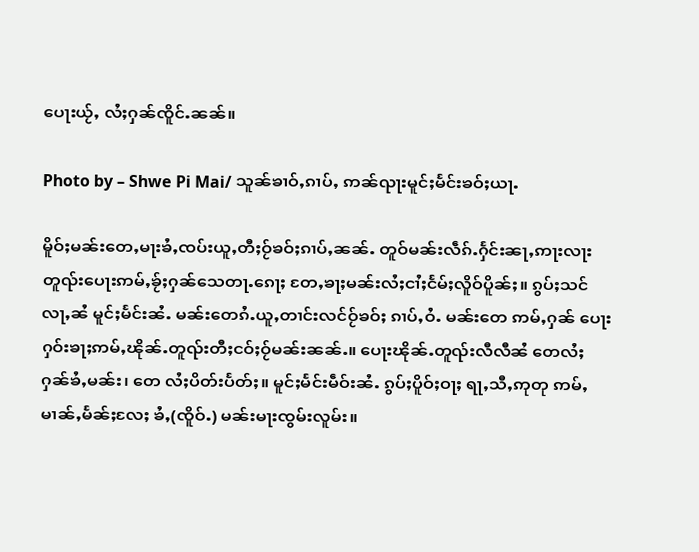ပေႃးယႂ်ႇ လႆႈႁၼ်ၸိူင်ႉၼၼ်။

Photo by – Shwe Pi Mai/ သူၼ်ၶၢဝ်ႇၵၢပ်ႇ ဢၼ်ၺႃးမူင်ႈမႅင်းၶဝ်ႈယႃႉ

မိူဝ်ႈမၼ်းတေႇမႃးၶႆႇၸပ်းယူႇတီႈဝႂ်ၶဝ်ႈၵၢပ်ႇၼၼ်ႉ တူဝ်မၼ်းလဵၵ်ႉႁႅင်းၼႃႇဢႃးလႃးတူၺ်းပေႃးဢမ်ႇၶႂ်ႈႁၼ်သေတႃႉၵေႃႈ တႄႇၶႃႈမၼ်းလႆႈငၢႆႈငႅမ်ႈလိူဝ်ပိူၼ်ႈ။ ၵွပ်ႈသင်လႃႇၼႆ မူင်ႈမႅင်းၼႆႉ မၼ်းတေၵႆႉယူႇတၢင်းလင်ဝႂ်ၶဝ်ႈ ၵၢပ်ႇဝႆႉ မၼ်းတေ ဢမ်ႇႁၼ် ပေႃးႁဝ်းၶႃႈဢမ်ႇၽိုၼ်ႉတူၺ်းတီႈငဝ်ႈဝႂ်မၼ်းၼၼ်ႉ။ ပေႃးၽိုၼ်ႉတူၺ်းလီလီၼႆ တေလႆႈ ႁၼ်ၶႆႇမၼ်း၊ တေ လႆႈပိတ်းပႅတ်ႈ။ မူင်ႈမႅင်းမဵဝ်းၼႆႉ ၵွပ်ႈပိူဝ်ႈဝႃႈ ရႃႇသီႇဢုတု ဢမ်ႇမၢၼ်ႇမႅၼ်ႈလႄႈ ၶႆႇ(ၸိူဝ်ႉ) မၼ်းမႃးၸွမ်းလူမ်း။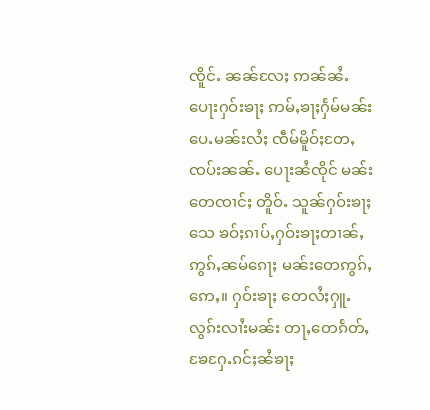ၸိူင်ႉ ၼၼ်လႄႈ ဢၼ်ၼႆႉပေႃးႁဝ်းၶႃႈ ဢမ်ႇၶႃႈႁႅမ်မၼ်း ပေႉမၼ်းလႆႈ ၸဵမ်မိူဝ်ႈတႄႇၸပ်းၼၼ်ႉ ပေႃးၼႆၸိုင် မၼ်းတေၸၢင်ႈ တိူဝ်ႉ သူၼ်ႁဝ်းၶႃႈသေ ၶဝ်ႈၵၢပ်ႇႁဝ်းၶႃႈတၢၼ်ႇဢွၵ်ႇၼမ်ၵေႃႈ မၼ်းတေဢွၵ်ႇဢေႇ။ ႁဝ်းၶႃႈ တေလႆႈႁူႉလွၵ်းလၢႆးမၼ်း တႃႇတေၵႅတ်ႇၶႄႁႄႉၵင်ႈၼႆၶႃႈ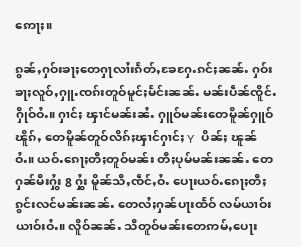ဢေႃႈ။

ၵွၼ်ႇႁဝ်းၶႃႈတေႁႃလၢႆးၵႅတ်ႇၶႄႁႄႉၵင်ႈၼၼ်ႉ ႁဝ်းၶႃႈလူဝ်ႇႁူႉၸၵ်းတူဝ်မူင်ႈမႅင်းၼၼ်ႉ မၼ်းပဵၼ်ၸိူင်ႉႁိုဝ်ဝႆႉ။ ႁၢင်ႈ ၾၢင်မၼ်းၼႆႉ ႁူဝ်မၼ်းတေမိူၼ်ႁူဝ်ၽိူၵ်ႇ တေမိူၼ်တူဝ်လိၵ်ႈၾၢင်ႁၢင်ႈ Y ပိၼ်ႈ ၽူၼ်ဝႆႉ။ ယဝ်ႉၵေႃႈတီႈတူဝ်မၼ်း တီႈပုမ်မၼ်းၼၼ်ႉ တေႁၼ်မီးႁွႆး 8 ႁွႆး မိူၼ်သီႇၸဵင်ႇဝႆႉ ပေႃးယဝ်ႉၵေႃႈတီႈ ၵွင်းလင်မၼ်းၼၼ်ႉ တေလႆႈႁၼ်ပႃးထႅဝ် လမ်ယၢဝ်းယၢဝ်းဝႆႉ။ လိူဝ်ၼၼ်ႉ သီတူဝ်မၼ်းတေဢမ်ႇပေႃး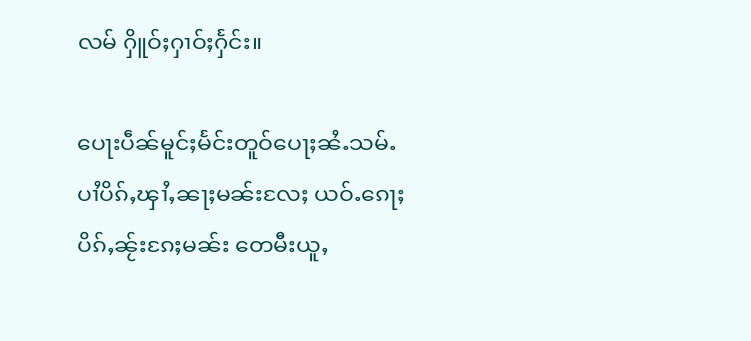လမ် ႁိူဝ်ႈႁၢဝ်ႈႁႅင်း။

ပေႃးပဵၼ်မူင်ႈမႅင်းတူဝ်ပေႃႈၼႆႉသမ်ႉ ပၢႆပိၵ်ႇၾၢႆႇၼႃႈမၼ်းလႄႈ ယဝ်ႉၵေႃႈ ပိၵ်ႇၼႂ်းၵႄႈမၼ်း တေမီးယူႇ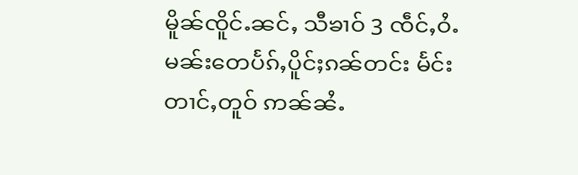မိူၼ်ၸိူင်ႉၼင်ႇ သီၶၢဝ် 3 ၸဵင်ႇဝႆႉ မၼ်းတေပႅၵ်ႇပိူင်ႈၵၼ်တင်း မႅင်းတၢင်ႇတူဝ် ဢၼ်ၼႆႉ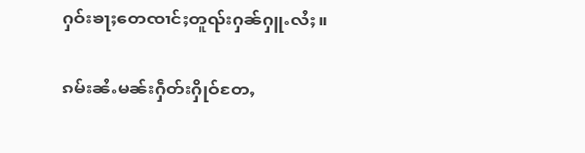ႁဝ်းၶႃႈတေၸၢင်ႈတူၺ်းႁၼ်ႁူႉလႆႈ။

ၵမ်းၼႆႉမၼ်းႁဵတ်းႁိုဝ်တႄႇ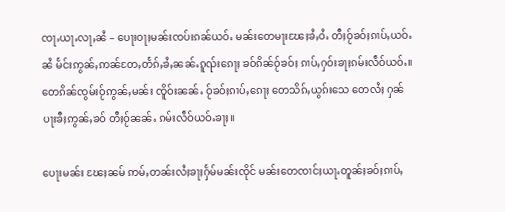ၸႃႉယႃႉလႃႇၼႆ – ပေႃးဝႃႈမၼ်းၸပ်းၵၼ်ယဝ်ႉ မၼ်းတေမႃးၽႄႈၶႆႇဝႆႉ တီႈဝႂ်ၶဝ်ႈၵၢပ်ႇယဝ်ႉၼႆ မႅင်းဢွၼ်ႇဢၼ်တႄႇတႅၵ်ႇၶႆႇၼၼ်ႉၵူၺ်းၵေႃႈ ၶဝ်ၵိၼ်ဝႂ်ၶဝ်ႈ ၵၢပ်ႇႁဝ်းၶႃႈၵမ်းလဵဝ်ယဝ်ႉ။ တေၵိၼ်ၸွမ်းဝႂ်ဢွၼ်ႇမၼ်း ၸိူဝ်းၼၼ်ႉ ဝႂ်ၶဝ်ႈၵၢပ်ႇၵေႃႈ တေသိၵ်ႇယွၵ်းသေ တေလႆႈ ႁၼ်ပႃးၶီႈဢွၼ်ႇၶဝ် တီႈဝႂ်ၼၼ်ႉ ၵမ်းလဵဝ်ယဝ်ႉၶႃႈ။

ပေႃးမၼ်း ၽႄႈၼမ် ဢမ်ႇတၼ်းလႆႈၶႃႈႁႅမ်မၼ်းၸိုင် မၼ်းတေၸၢင်ႈယႃႉတူၼ်ႈၶဝ်ႈၵၢပ်ႇ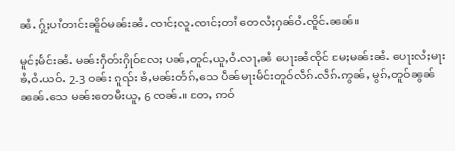ၼႆႉ ႁႂ်ႈပၢႆတၢင်းၼိူဝ်မၼ်းၼႆႉ ၸၢင်ႈလူႉၸၢင်ႈတၢႆ တေလႆႈႁၼ်ဝႆႉၸိူင်ႉၼၼ်။

မူင်ႈမႅင်းၼႆႉ မၼ်းႁဵတ်းႁိုဝ်လႄႈ ပၼ်ႇတူင်ႇယူႇဝႆႉလႃႇၼႆ ပေႃးၼႆၸိုင် မႄႈမၼ်းၼႆႉ ပေႃးလႆႈမႃးၶႆႇဝႆႉယဝ်ႉ 2-3 ဝၼ်း ၵူၺ်း ၶႆႇမၼ်းတႅၵ်ႇသေ ပဵၼ်မႃးမႅင်းတူဝ်လဵၵ်ႉလဵၵ်ႉဢွၼ်ႇ မွၵ်ႇတူဝ်ၼွၼ်ၼၼ်ႉသေ မၼ်းတေမီးယူႇ 6 ၸၼ်ႉ။ တႄႇ ဢဝ်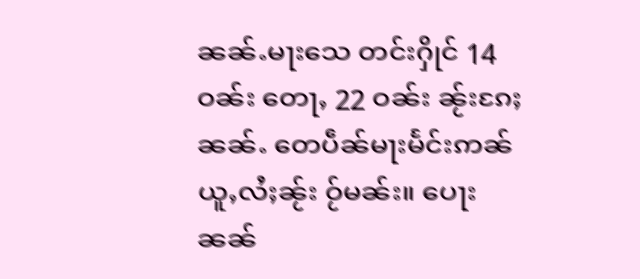ၼၼ်ႉမႃးသေ တင်းႁိုင် 14 ဝၼ်း တေႃႇ 22 ဝၼ်း ၼႂ်းၵႄႈၼၼ်ႉ တေပဵၼ်မႃးမႅင်းဢၼ် ယူႇလႆႈၼႂ်း ဝႂ်မၼ်း။ ပေႃး ၼၼ်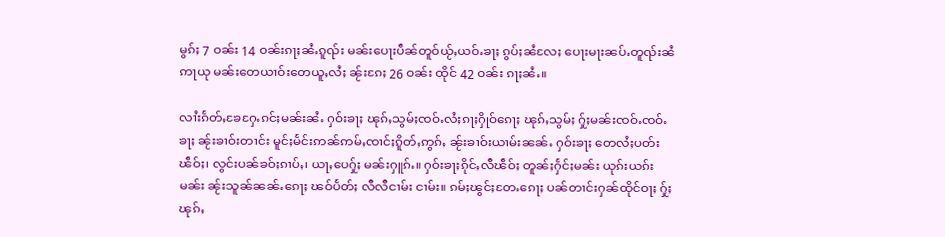မွၵ်ႈ 7 ဝၼ်း 14 ဝၼ်းၵႃႈၼႆႉၵူၺ်း မၼ်းပေႃးပဵၼ်တူဝ်ယႂ်ႇယဝ်ႉၶႃႈ ၵွပ်ႈၼႆလႄႈ ပေႃးမႃးၼပ်ႉတူၺ်းၼႆ ဢႃယု မၼ်းတေယၢဝ်းတေယူႇလႆႈ ၼႂ်းၵႄႈ 26 ဝၼ်း ထိုင် 42 ဝၼ်း ၵႃႈၼႆႉ။

လၢႆးၵႅတ်ႇၶႄႁႄႉၵင်ႈမၼ်းၼႆႉ ႁဝ်းၶႃႈ ၽုၵ်ႇသွမ်ႈၸဝ်ႉလႆႈၵႃႈႁိုဝ်ၵေႃႈ ၽုၵ်ႇသွမ်ႈ ႁႂ်ႈမၼ်းၸဝ်ႉၸဝ်ႉၶႃႈ ၼႂ်းၶၢဝ်းတၢင်း မူင်ႈမႅင်းဢၼ်ဢမ်ႇၸၢင်ႈၵိူတ်ႇဢွၵ်ႇ ၼႂ်းၶၢဝ်းယၢမ်းၼၼ်ႉ ႁဝ်းၶႃႈ တေလႆႈပတ်းၽဵဝ်ႈ၊ လွင်းပၼ်ၶဝ်ႈၵၢပ်ႇ၊ ယႃႇပေႁႂ်ႈ မၼ်းႁူၵ်ႉ။ ႁဝ်းၶႃႈၵိုင်ႇလီၽဵဝ်ႈ တူၼ်ႈႁႅင်ႈမၼ်း ယုၵ်းယၵ်းမၼ်း ၼႂ်းသူၼ်ၼၼ်ႉၵေႃႈ ၽဝ်ပႅတ်ႈ လီလီငၢမ်း ငၢမ်း။ ၵမ်ႈၽွင်ႈတႄႉၵေႃႈ ပၼ်တၢင်းႁၼ်ထိုင်ဝႃႈ ႁႂ်ႈၽုၵ်ႇ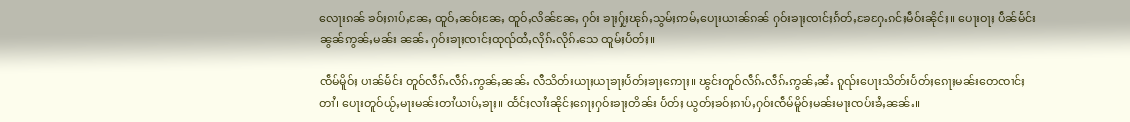လေႃးၵၼ် ၶဝ်ႈၵၢပ်ႇၼႄႇ ထူဝ်ႇၼဝ်ႈၼႄႇ ထူဝ်ႇလိၼ်ၼႄႇ ႁဝ်း ၶႃႈႁႂ်ႈၽုၵ်ႇသွမ်ႈဢမ်ႇပေႃးယၢၼ်ၵၼ် ႁဝ်းၶႃႈၸၢင်ႈၵႅတ်ႇၶႄႁႄႉၵင်ႈမဵဝ်းၼိုင်ႈ။ ပေႃးဝႃႈ ပဵၼ်မႅင်းၼွၼ်ဢွၼ်ႇမၼ်း ၼၼ်ႉ ႁဝ်းၶႃႈၸၢင်ႈထုၺ်ထႆႇလိုၵ်ႉလိုၵ်ႉသေ ထူမ်ႈပႅတ်ႈ။

ၸဵမ်မိူဝ်ႈ ပၢၼ်မႅင်း တူဝ်လဵၵ်ႉလဵၵ်ႉဢွၼ်ႇၼၼ်ႉ လီသိတ်းယႃႈယႃၶႃႈပႅတ်ႈၶႃႈဢေႃႈ။ ၽွင်းတူဝ်လဵၵ်ႉလဵၵ်ႉဢွၼ်ႇၼႆႉ ၵူၺ်းပေႃးသိတ်းပႅတ်ႈၵေႃႈမၼ်းတေၸၢင်ႈတၢႆ၊ ပေႃးတူဝ်ယႂ်ႇမႃးမၼ်းတၢႆယၢပ်ႇၶႃႈ။ ထႅင်ႈလၢႆးၼိုင်ႈၵေႃႈႁဝ်းၶႃႈတိၼ်း ပႅတ်ႈ ယွတ်ႈၶဝ်ႈၵၢပ်ႇႁဝ်းၸဵမ်မိူဝ်ႈမၼ်းမႃးၸပ်းၶႆႇၼၼ်ႉ။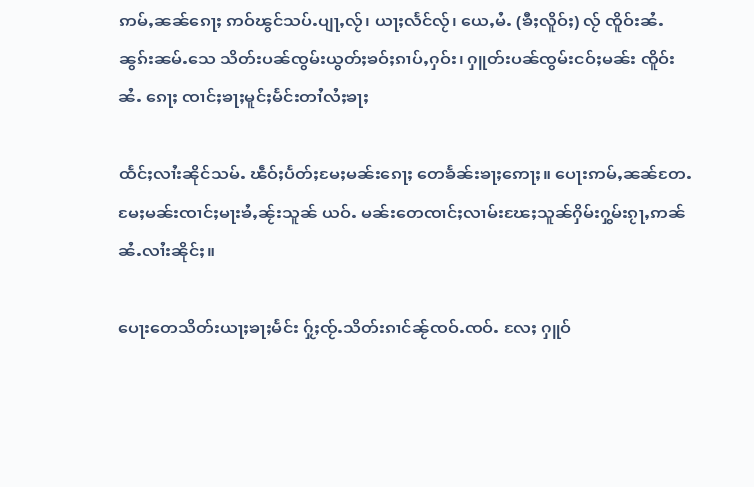ဢမ်ႇၼၼ်ၵေႃႈ ဢဝ်ၽွင်သပ်ႉပျႃႇလႂ်၊ ယႃႈလႅင်လႂ်၊ ယေႇမႆႉ (ၶီႈလိူဝ်ႈ) လႂ် ၸိူဝ်းၼႆႉ ၼွၵ်းၼမ်ႉသေ သိတ်းပၼ်ၸွမ်းယွတ်ႈၶဝ်ႈၵၢပ်ႇႁဝ်း၊ ႁူတ်းပၼ်ၸွမ်းငဝ်ႈမၼ်း ၸိူဝ်းၼႆႉ ၵေႃႈ ၸၢင်ႈၶႃႈမူင်ႈမႅင်းတၢႆလႆႈၶႃႈ

ထႅင်ႈလၢႆးၼိုင်သမ်ႉ ၽဵဝ်ႈပႅတ်ႈမႄႈမၼ်းၵေႃႈ တေၶႅၼ်းၶႃႈဢေႃႈ။ ပေႃးဢမ်ႇၼၼ်တႄႉ မႄႈမၼ်းၸၢင်ႈမႃးၶႆႇၼႂ်းသူၼ် ယဝ်ႉ မၼ်းတေၸၢင်ႈလၢမ်းၽႄႈသူၼ်ႁိမ်းႁွမ်းၵႂႃႇဢၼ်ၼႆႉလၢႆးၼိုင်ႈ။

ပေႃးတေသိတ်းယႃႈၶႃႈမႅင်း ႁႂ်ႈၸႂ်ႉသိတ်းၵၢင်ၼႂ်ၸဝ်ႉၸဝ်ႉ လႄႈ ႁူဝ်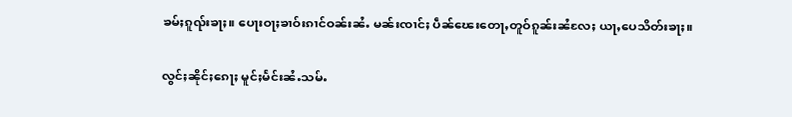ၶမ်ႈၵူၺ်းၶႃႈ။ ပေႃးဝႃႈၶၢဝ်းၵၢင်ဝၼ်းၼႆႉ မၼ်းၸၢင်ႈ ပဵၼ်ၽေးတေႃႇတူဝ်ၵူၼ်းၼႆလႄႈ ယႃႇပေသိတ်းၶႃႈ။

လွင်ႈၼိုင်ႈၵေႃႈ မူင်ႈမႅင်းၼႆႉသမ်ႉ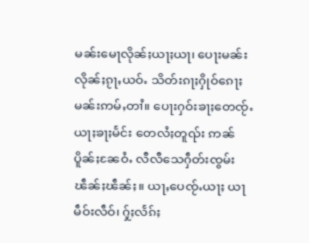မၼ်းမေႃလိုၼ်ႈယႃႈယႃ၊ ပေႃးမၼ်းလိုၼ်ႈၵႂႃႇယဝ်ႉ သိတ်းၵႃႈႁိုဝ်ၵေႃႈမၼ်းဢမ်ႇတၢႆ။ ပေႃးႁဝ်းၶႃႈတေၸႂ်ႉယႃႈၶႃႈမႅင်း တေလႆႈတူၺ်း ဢၼ်ပိူၼ်ႈၼႄဝႆႉ လီလီသေႁဵတ်းၸွမ်းၽဵၼ်ႈၽဵၼ်ႈ။ ယႃႇပေၸႂ်ႉယႃႈ ယႃမဵဝ်းလဵဝ်၊ ႁႂ်ႈလႅၵ်ႈ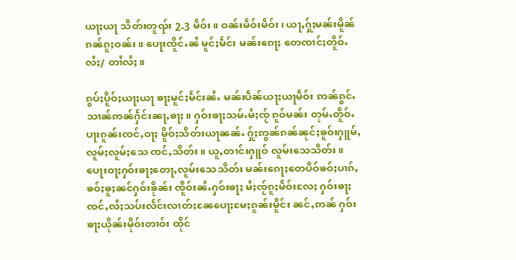ယႃႈယႃ သိတ်းတူၺ်း 2-3 မဵဝ်း။ ဝၼ်းမဵဝ်းမဵဝ်း၊ ယႃႇႁႂ်ႈမၼ်းမိူၼ်ၵၼ်ၵူႈဝၼ်း။ ပေႃးၸိူင်ႉၼႆ မူင်ႈမႅင်း မၼ်းၵေႃႈ တေၸၢင်ႈတိူဝ်ႉလႆႈ/ တၢႆလႆႈ။

ၵွပ်ႈပိူဝ်ႈယႃႈယႃ ၶႃႈမူင်ႈမႅင်းၼႆႉ မၼ်းပဵၼ်ယႃႈယႃမဵဝ်း ဢၼ်ၵွင်ႉသၢၼ်ဢၼ်ႁႅင်းၼႃႇၶႃႈ။ ႁဝ်းၶႃႈသမ်ႉမႆႈၸႂ် ၵူဝ်မၼ်း တုမ်ႉတိူဝ်ႉပႃးၵူၼ်းၸင်ႇဝႃႈ မိူဝ်ႈသိတ်းယႃၼၼ်ႉ ႁႂ်ႈဢွၼ်ၵၼ်ၼုင်ႈၶူဝ်းႁူမ်ႇလူမ်ႈလူမ်ႈသေ ၸင်ႇသိတ်း။ ယူႇတၢင်းႁူဝ် လူမ်းသေသိတ်း။ ပေႃးဝႃႈႁဝ်းၶႃႈတေႃႇလူမ်းသေသိတ်း မၼ်းၵေႃႈတေပိဝ်ၶဝ်ႈပၢၵ်ႇၶဝ်ႈၶူႈၼင်ႁဝ်းၶိုၼ်း ၸိူဝ်းၼႆႉႁဝ်းၶႃႈ မႆႈၸႂ်ၵူႈမဵဝ်းလႄႈ ႁဝ်းၶႃႈၸင်ႇလႆႈသပ်းလႅင်းလၢတ်ႈၼႄပေႃႈမႄႈၵူၼ်းမိူင်း ၼင်ႇဢၼ် ႁဝ်းၶႃႈယိုၼ်းမိုဝ်းတၢဝ်း ထိုင်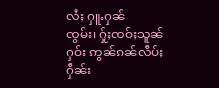လႆႈ ႁူႉႁၼ်ၸွမ်း၊ ႁႂ်ႈၸဝ်ႈသူၼ်ႁဝ်း ဢွၼ်ၵၼ်လဵပ်ႈႁဵၼ်း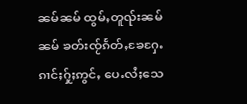ၼမ်ၼမ် ထွမ်ႇတူၺ်းၼမ်ၼမ် ၶတ်းၸႂ်ၵႅတ်ႇၶႄႁႄႉၵၢင်ႈႁႂ်ႈဢွင်ႇ ပေႉလႆႈသေ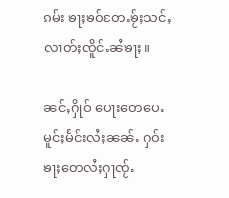ၵမ်း ၶႃႈၶဝ်တႄႉၶႂ်ႈသင်ႇလၢတ်ႈၸိူင်ႉၼႆၶႃႈ။

ၼင်ႇႁိုဝ် ပေႃးတေပေႉမူင်ႈမႅင်းလႆႈၼၼ်ႉ ႁဝ်းၶႃႈတေလႆႈႁႃၸႂ်ႉ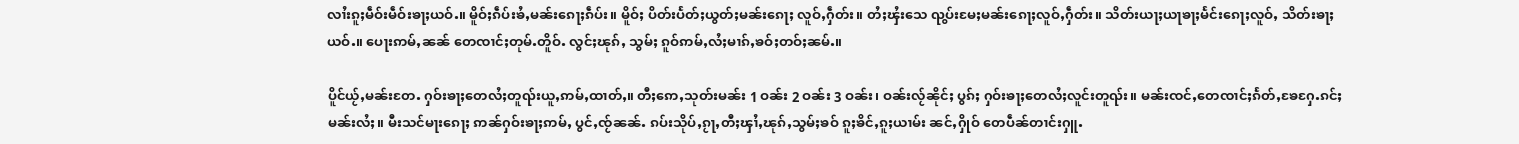လၢႆးၵူႈမဵဝ်းမဵဝ်းၶႃႈယဝ်ႉ။ မိူဝ်ႈၵဵပ်းၶႆႇမၼ်းၵေႃႈၵဵပ်း။ မိူဝ်ႈ ပိတ်းပႅတ်ႈယွတ်ႈမၼ်းၵေႃႈ လူဝ်ႇႁဵတ်း။ တႆႈၾႆးသေ ၺွပ်းမႄႈမၼ်းၵေႃႈလူဝ်ႇႁဵတ်း။ သိတ်းယႃႈယႃၶႃႈမႅင်းၵေႃႈလူဝ်ႇ သိတ်းၶႃႈယဝ်ႉ။ ပေႃးဢမ်ႇၼၼ် တေၸၢင်ႈတုမ်ႉတိူဝ်ႉ လွင်ႈၽုၵ်ႇ သွမ်ႈ ၵူဝ်ဢမ်ႇလႆႈမၢၵ်ႇၶဝ်ႈတဝ်ႈၼမ်ႉ။

ပိူင်ယႂ်ႇမၼ်းတႄႉ ႁဝ်းၶႃႈတေလႆႈတူၺ်းယူႇဢမ်ႇထၢတ်ႇ။ တီႈဢေႇသုတ်းမၼ်း 1 ဝၼ်း 2 ဝၼ်း 3 ဝၼ်း၊ ဝၼ်းလႂ်ၼိုင်ႈ ပွၵ်ႈ ႁဝ်းၶႃႈတေလႆႈလူင်းတူၺ်း။ မၼ်းၸင်ႇတေၸၢင်ႈၵႅတ်ႇၶႄႁႄႉၵင်ႈ မၼ်းလႆႈ။ မီးသင်မႃးၵေႃႈ ဢၼ်ႁဝ်းၶႃႈဢမ်ႇ ပွင်ႇၸႂ်ၼၼ်ႉ ၵပ်းသိုပ်ႇၵႂႃႇတီႈၾၢႆႇၽုၵ်ႇသွမ်ႈၶဝ် ၵူႈၶိင်ႇၵူႈယၢမ်း ၼင်ႇႁိုဝ် တေပဵၼ်တၢင်းႁူႉ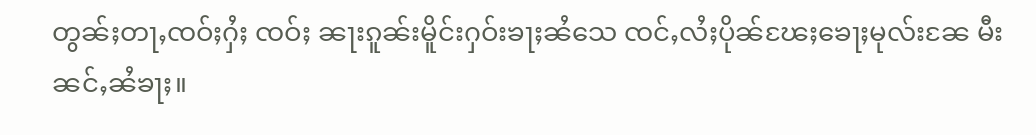တွၼ်ႈတႃႇၸဝ်ႈႁႆႈ ၸဝ်ႈ ၼႃးၵူၼ်းမိူင်းႁဝ်းၶႃႈၼႆသေ ၸင်ႇလႆႈပိုၼ်ၽႄႈၶေႃႈမုလ်းၼႄ မီးၼင်ႇၼႆၶႃႈ။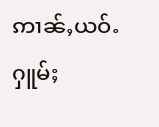ဢၢၼ်ႇယဝ်ႉႁူမ်ႈ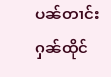ပၼ်တၢင်းႁၼ်ထိုင်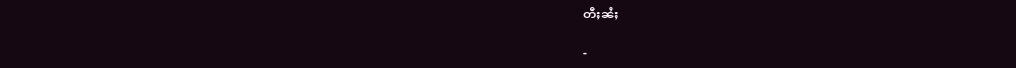တီႈၼႆႈ

-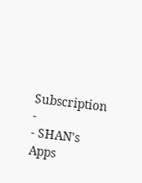Subscription -
- SHAN's Apps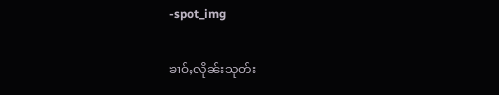-spot_img

ၶၢဝ်ႇလိုၼ်းသုတ်း